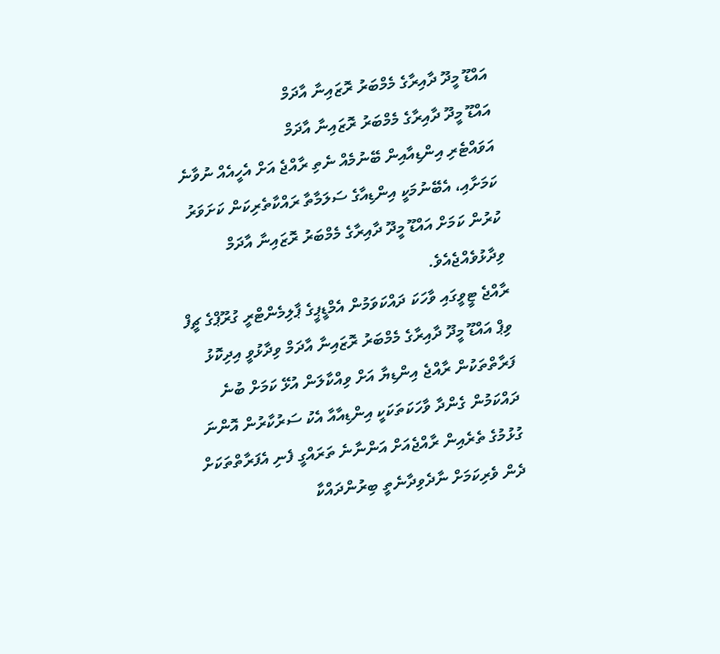އައްޑޫ މީދޫ ދާއިރާގެ މެމްބަރު ރޮޒައިނާ އާދަމް
އައްޑޫ މީދޫ ދާއިރާގެ މެމްބަރު ރޮޒައިނާ އާދަމް
އަވައްޓެރި އިންޑިއާއިން ބޭނުމެއް ނެތި ރާއްޖެ އަށް އެހީއެއް ނުވާނެ ކަމަށާއި، އެބޭނުމަކީ އިންޑިއާގެ ސަލަމާތާ ރައްކާތެރިކަން ކަށަވަރު ކުރުން ކަމަށް އައްޑޫ މީދޫ ދާއިރާގެ މެމްބަރު ރޮޒައިނާ އާދަމް ވިދާޅުވެއްޖެއެވެ.
ރާއްޖެ ޓީވީގައި ވާހަކަ ދައްކަވަމުން އެމްޑީޕީގެ ޕާލިމެންޓްރީ ގުރޫޕްގެ ޗީފް ވިޕް އައްޑޫ މީދޫ ދާއިރާގެ މެމްބަރު ރޮޒައިނާ އާދަމް ވިދާޅުވީ އިދިކޮޅު ފަރާތްތަކުން ރާއްޖެ އިންޑިޔާ އަށް ވިއްކާލަން އުޅޭ ކަމަށް ބުނެ ދައްކަމުން ގެންދާ ވާހަކަތަކަކީ އިންޑިއާއާ އެކު ސަރުކާރުން އޮންނަ ގުޅުމުގެ ތެރެއިން ރާއްޖެއަށް އަންނާނެ ތަރައްގީ ފެނި އެފަރާތްތަކަށް ދެން ވެރިކަމަށް ނާދެވިދާނެތީ ބިރުންދައްކާ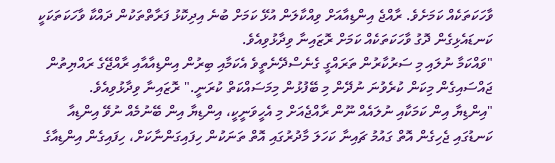ވާހަކަތަކެއް ކަމަށެވެ. ރާއްޖެ އިންޑިއާއަށް ވިއްކާލަން އުޅޭ ކަމަށް ބުނެ އިދިކޮޅު ފަރާތްތަކުން ދައްކާ ވާހަކަތަކަކީ ކަނޑައެޅިގެން ދޮގު ވާހަކަތަކެއް ކަމަށް ރޮޒައިނާ ވިދާޅުވިއެވެ.
"ވައްކަމާ ނުލައި މި ސަރުކާރުން ތަރައްގީ ގެނެސްދޭނެތީވެ އެކަމާއި ބިރުން އިންޑިއާއާއި ރާއްޖޭގެ ރައްޔިތުން ޖައްސައިގެން މިކަން ކުރެވުނަ ނުދޭން މި ބޭފުޅުން މިމަސައްކަތް ކުރަނީ." ރޮޒައިނާ ވިދާޅުވިއެވެ.
"އިންޑިޔާ އިން ކަމަކާއި ނުލައެއް ނޫން ރާއްޖެއަށް މި އެހީވަނީކީ، އިންޑިޔާ އިން ބޭނުމެއް ނުވޭ އިންޑިއާ ކަނޑުގައި ޖެހިގެން އޮތް ގައުމު ޗައިނާ ކަހަލަ މާދުރުގައި އޮތް ތަނަކުން ހިފައިގަންނާކަށް، ހިފައިގެން އިންޑިއާގެ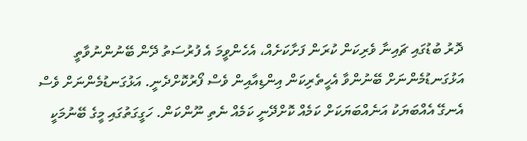ދޮރު ބުޑުގައި ޗައިނާ ވެރިކަން ކުރަން ފަށާކަށެއް، އެހެންވީމަ އެ ފުރުސަތު ދޭން ބޭނުންނުވާތީ އަޅުގަނޑުމެންނަށް ބޭނުންވާ އެހީތެރިކަން އިންޑިއާއިން ވެސް ފޯރުކޮށްދެނީ. އަޅުގަނޑުމެންނަށް ވެސް އެނގޭ އެއްބަޔަކު އަނެއްބަޔަކަށް ކަމެއް ކޮށްދޭނީ ކަމެއް ނެތި ނޫންކަން. ހަގީގަތުގައި މީގެ ބޭނުމަކީ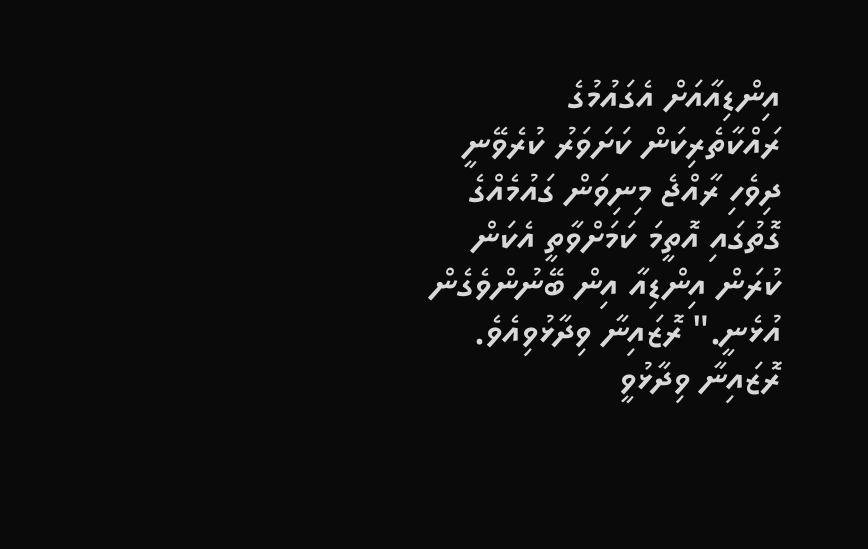އިންޑިއާއަށް އެގައުމުގެ ރައްކާތެރިކަން ކަށަވަރު ކުރެވޭނީ ދިވެހި ރާއްޖެ މިނިވަން ގައުމެއްގެ ގޮތުގައި އޮތީމަ ކަމަށްވާތީ އެކަން ކުރަން އިންޑިއާ އިން ބޭނުންވެގެން އުޅެނީ." ރޮޒައިނާ ވިދާޅުވިއެވެ.
ރޮޒައިނާ ވިދާޅުވީ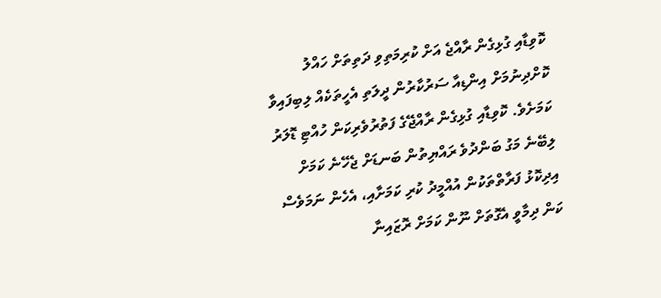ކޮވިޑާއި ގުޅިގެން ރާއްޖެ އަށް ކުރިމަތިވި ދަތިތަށް ހައްލު ކޮށްދިނުމަށް އިންޑިއާ ސަރުކާރުން ދީލަތި އެހީތަކެއް ލިބިފައިވާ ކަމަށެވެ. ކޮވިޑާއި ގުޅިގެން ރާއްޖޭގެ ފަތުރުވެރިކަން ހުއްޓި ޑޮލަރު ލިބޭނެ މަގު ބަންދުވެ ރައްޔިތުން ބަނޑަށް ޖެހޭނެ ކަމަށް އިދިކޮޅު ފަރާތްތަކުން އުއްމީދު ކުރި ކަމަށާއި، އެހެން ނަމަވެސް ކަން ދިމާވީ އެގޮތަށް ނޫން ކަމަށް ރޮޒައިނާ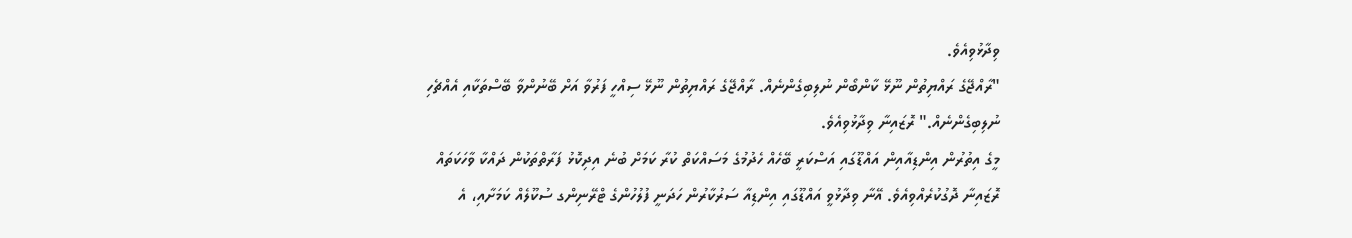ވިދާޅުވިއެވެ.
"ރާއްޖޭގެ ރައްޔިތުން ނޫޅޭ ކާންބޯން ނުލިބިގެންނެއް. ރާއްޖޭގެ ރައްޔިތުން ނޫޅޭ ސިއްހީ ފަރުވާ އަށް ބޭނުންވާ ބޭސްތަކާއި އެއްޗެހި ނުލިބިގެންނެއް." ރޮޒައިނާ ވިދާޅުވިއެވެ.
މީގެ އިތުރުން އިންޑިއާއިން އައްޑޫގައި އަސްކަރީ ބޭހެއް ހެދުމުގެ މަސައްކަތް ކުރާ ކަމަށް ބުނެ އިދިކޮޅު ފަރާތްތަކުން ދައްކާ ވާހަކަތައް ރޮޒައިނާ ދޮގުކުރެއްވިއެވެ. އޭނާ ވިދާޅުވީ އައްޑޫގައި އިންޑިއާ ސަރުކާރުން ހަދަނީ ފުލުހުންގެ ޓްރޭނިންގ ސުކޫލެއް ކަމަށާއި، އެ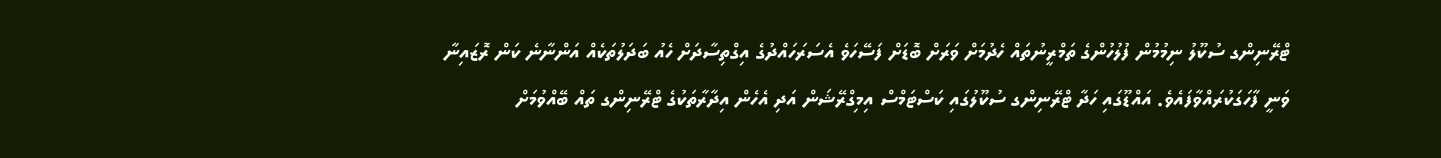ޓްރޭނިންގ ސުކޫލު ނިމުމުން ފުލުހުންގެ ތަމްރީނުތައް ހެދުމަށް ވަރަށް ބޮޑަށް ފަސޭހަވެ އެސަރަހައްދުގެ އިގްތިސާދަށް ހެއު ބަދަލުތަކެއް އަންނާނެ ކަން ރޮޒައިނާ ވަނީ ފާހަގަކުރައްވާފައެވެ. އައްޑޫގައި ހަދާ ޓްރޭނިންގ ސުކޫލުގައި ކަސްޓަމްސް އިމިގްރޭޝަން އަދި އެހެން އިދާރާތަކުގެ ޓްރޭނިންގ ތައް ބޭއްވުމަށް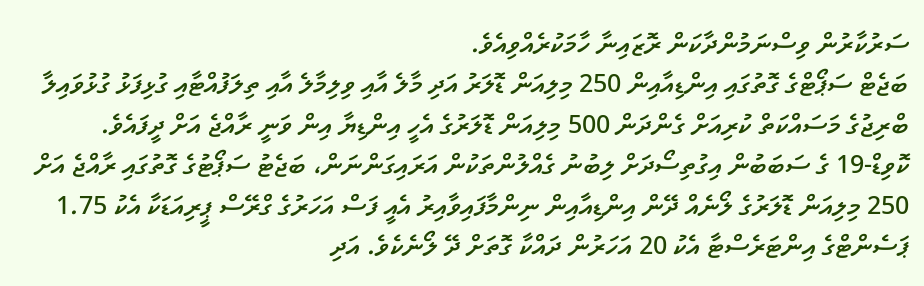ސަރުކާރުން ވިސްނަމުންދާކަން ރޮޒައިނާ ހާމަކުރެއްވިއެވެ.
ބަޖެޓް ސަޕޯޓްގެ ގޮތުގައި އިންޑިއާއިން 250 މިލިއަން ޑޮލަރު އަދި މާލެ އާއި ވިލިމާލެ އާއި ތިލަފުއްޓާއި ގުޅިފަޅު ގުޅުވައިލާ ބްރިޖުގެ މަސައްކަތް ކުރިއަށް ގެންދަން 500 މިލިއަން ޑޮލަރުގެ އެހީ އިންޑިޔާ އިން ވަނީ ރާއްޖެ އަށް ދީފައެވެ.
ކޮވިޑް-19 ގެ ސަބަބުން އިގުތިސޯދަށް ލިބުނު ގެއްލުންތަކުން އަރައިގަންނަން، ބަޖެޓު ސަޕޯޓުގެ ގޮތުގައި ރާއްޖެ އަށް 250 މިލިއަން ޑޮލަރުގެ ލޯނެއް ދޭން އިންޑިއާއިން ނިންމާފައިވާއިރު އެއީ ފަސް އަހަރުގެ ގްރޭސް ޕީރިއަޑަކާ އެކު 1.75 ޕަސެންޓްގެ އިންޓަރެސްޓާ އެކު 20 އަހަރުން ދައްކާ ގޮތަށް ދޭ ލޯނެކެވެ. އަދި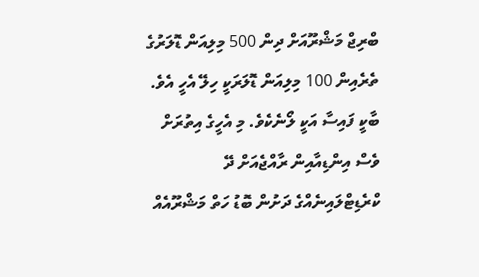ބްރިޖް މަޝްރޫއަށް ދިން 500 މިލިއަން ޑޮލަރުގެ ތެރެއިން 100 މިލިއަން ޑޮލަރަކީ ހިލޭ އެހީ އެވެ. ބާކީ ފައިސާ އަކީ ލޯނެކެވެ. މި އެހީގެ އިތުރަށް ވެސް އިންޑިއާއިން ރާއްޖެއަށް ދޭ ކްރެޑިޓްލައިނެއްގެ ދަށުން ބޮޑު ހަތް މަޝްރޫއެއް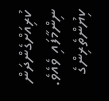ކުރިއަށްގެންދަން ނިންމާފައި ވެއެވެ.
ކިޔުންތެރިންގެ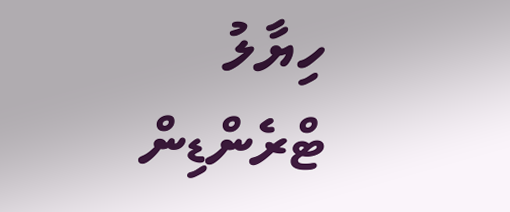ހިޔާލު
ޓްރެންޑިން